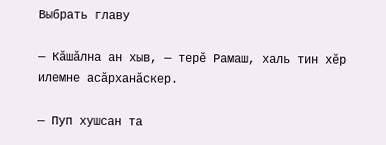Выбрать главу

— Кăшăлна ан хыв, — терĕ Рамаш, халь тин хĕр илемне асăрханăскер.

— Пуп хушсан та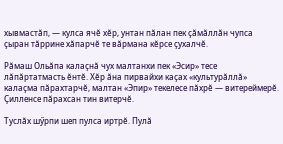хывмастăп, — кулса ячĕ хĕр, унтан пăлан пек çăмăллăн чупса çыран тăррине хăпарчĕ те вăрмана кĕрсе çухалчĕ.

Рăмаш Ольăпа калаçнă чух малтанхи пек «Эсир» тесе лăпăртатмасть ĕнтĕ. Хĕр ăна пирвайхи каçах «культурăллă» калаçма пăрахтарчĕ, малтан «Эпир» текелесе пăхрĕ — витереймерĕ. Çилленсе пăрахсан тин витерчĕ.

Туслăх шӳрпи шеп пулса иртрĕ. Пулă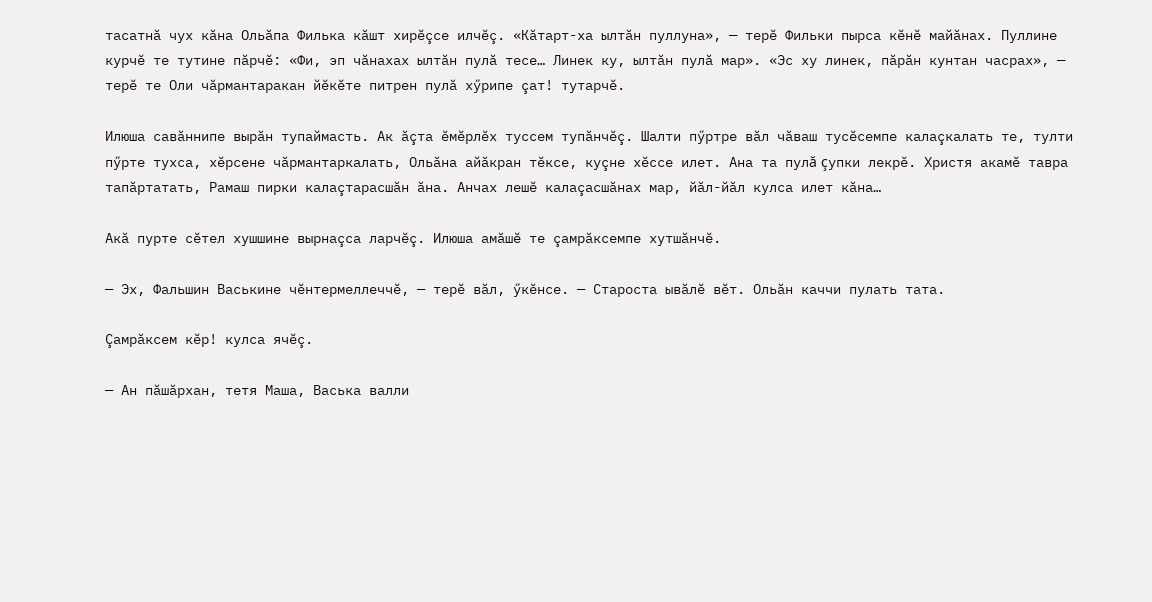тасатнă чух кăна Ольăпа Филька кăшт хирĕçсе илчĕç. «Кăтарт-ха ылтăн пуллуна», — терĕ Фильки пырса кĕнĕ майăнах. Пуллине курчĕ те тутине пăрчĕ: «Фи, эп чăнахах ылтăн пулă тесе… Линек ку, ылтăн пулă мар». «Эс ху линек, пăрăн кунтан часрах», — терĕ те Оли чăрмантаракан йĕкĕте питрен пулă хӳрипе çат! тутарчĕ.

Илюша савăннипе вырăн тупаймасть. Ак ăçта ĕмĕрлĕх туссем тупăнчĕç. Шалти пӳртре вăл чăваш тусĕсемпе калаçкалать те, тулти пӳрте тухса, хĕрсене чăрмантаркалать, Ольăна айăкран тĕксе, куçне хĕссе илет. Ана та пулă çупки лекрĕ. Христя акамĕ тавра тапăртатать, Рамаш пирки калаçтарасшăн ăна. Анчах лешĕ калаçасшăнах мар, йăл-йăл кулса илет кăна…

Акă пурте сĕтел хушшине вырнаçса ларчĕç. Илюша амăшĕ те çамрăксемпе хутшăнчĕ.

— Эх, Фальшин Васькине чĕнтермеллеччĕ, — терĕ вăл, ӳкĕнсе. — Староста ывăлĕ вĕт. Ольăн каччи пулать тата.

Çамрăксем кĕр! кулса ячĕç.

— Ан пăшăрхан, тетя Маша, Васька валли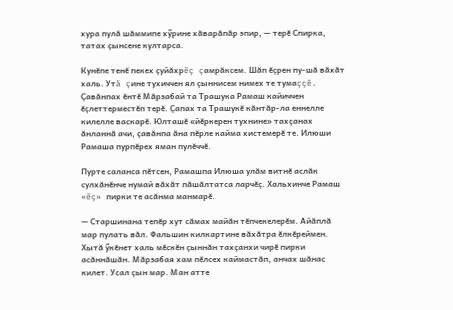хура пулă шăммипе хӳрине хăварăпăр эпир, — терĕ Спирка, татах çынсене култарса.

Кунĕпе тенĕ пекех çуйăхрĕç çамрăксем. Шăп ĕçрен пу-шă вăхăт халь. Утă çине тухиччен ял çыннисем нимех те тумаççĕ. Çавăнпах ĕнтĕ Мăрзабай та Трашука Рамаш кайиччен ĕçлеттерместĕп терĕ. Çапах та Трашукĕ кăнтăр-ла еннелле килелле васкарĕ. Юлташĕ «йĕркерен тухнине» тахçанах ăнланнă ачи, çавăнпа ăна пĕрле кайма хистемерĕ те. Илюши Рамаша пурпĕрех яман пулĕччĕ.

Пурте саланса пĕтсен, Рамашпа Илюша улăм витнĕ аслăк сулхăнĕнче нумай вăхăт пăшăлтатса ларчĕç. Хальхинче Рамаш «ĕç» пирки те асăнма манмарĕ.

— Старшинана тепĕр хут сăмах майăн тĕпчекелерĕм. Айăплă мар пулать вăл. Фальшин килкартине вăхăтра ĕлкĕреймен. Хытă ӳкĕнет халь мĕскĕн çыннăн тахçанхи чирĕ пирки асăннăшăн. Мăрзабая хам пĕлсех каймастăп, анчах шăнас килет. Усал çын мар. Ман атте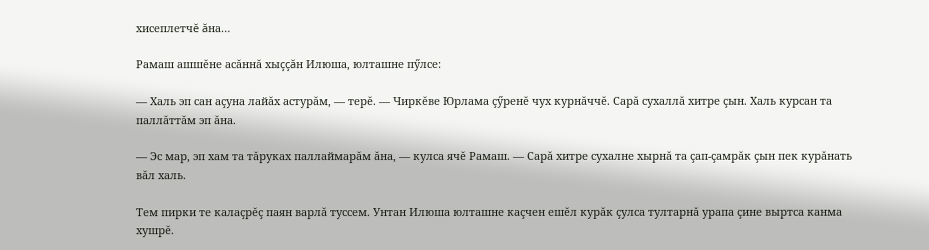хисеплетчĕ ăна…

Рамаш ашшĕне асăннă хыççăн Илюша, юлташне пӳлсе:

— Халь эп сан аçуна лайăх астурăм, — терĕ. — Чиркĕве Юрлама çӳренĕ чух курнăччĕ. Сарă сухаллă хитре çын. Халь курсан та паллăттăм эп ăна.

— Эс мар, эп хам та тăруках паллаймарăм ăна, — кулса ячĕ Рамаш. — Сарă хитре сухалне хырнă та çап-çамрăк çын пек курăнать вăл халь.

Тем пирки те калаçрĕç паян варлă туссем. Унтан Илюша юлташне каçчен ешĕл курăк çулса тултарнă урапа çине выртса канма хушрĕ.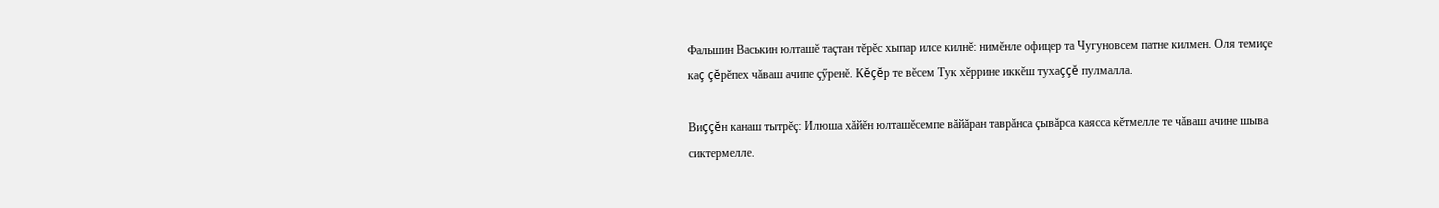Фальшин Васькин юлташĕ таçтан тĕрĕс хыпар илсе килнĕ: нимĕнле офицер та Чугуновсем патне килмен. Оля темиçе каç çĕрĕпех чăваш ачипе çӳренĕ. Кĕçĕр те вĕсем Тук хĕррине иккĕш тухаççĕ пулмалла.

Виççĕн канаш тытрĕç: Илюша хăйĕн юлташĕсемпе вăйăран таврăнса çывăрса каясса кĕтмелле те чăваш ачине шыва сиктермелле.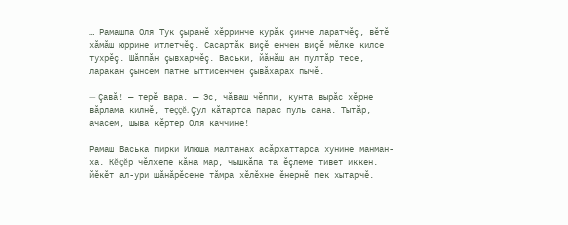… Рамашпа Оля Тук çыранĕ хĕрринче курăк çинче ларатчĕç, вĕтĕ хăмăш юррине итлетчĕç. Сасартăк виçĕ енчен виçĕ мĕлке килсе тухрĕç. Шăппăн çывхарчĕç. Васьки, йăнăш ан пултăр тесе, ларакан çынсем патне ыттисенчен çывăхарах пычĕ.

— Çавă! — терĕ вара. — Эс, чăваш чĕппи, кунта вырăс хĕрне вăрлама килнĕ, теççĕ. Çул кăтартса парас пуль сана. Тытăр, ачасем, шыва кĕртер Оля каччине!

Рамаш Васька пирки Илюша малтанах асăрхаттарса хунине манман-ха. Кĕçĕр чĕлхепе кăна мар, чышкăпа та ĕçлеме тивет иккен. йĕкĕт ал-ури шăнăрĕсене тăмра хĕлĕхне ĕнернĕ пек хытарчĕ.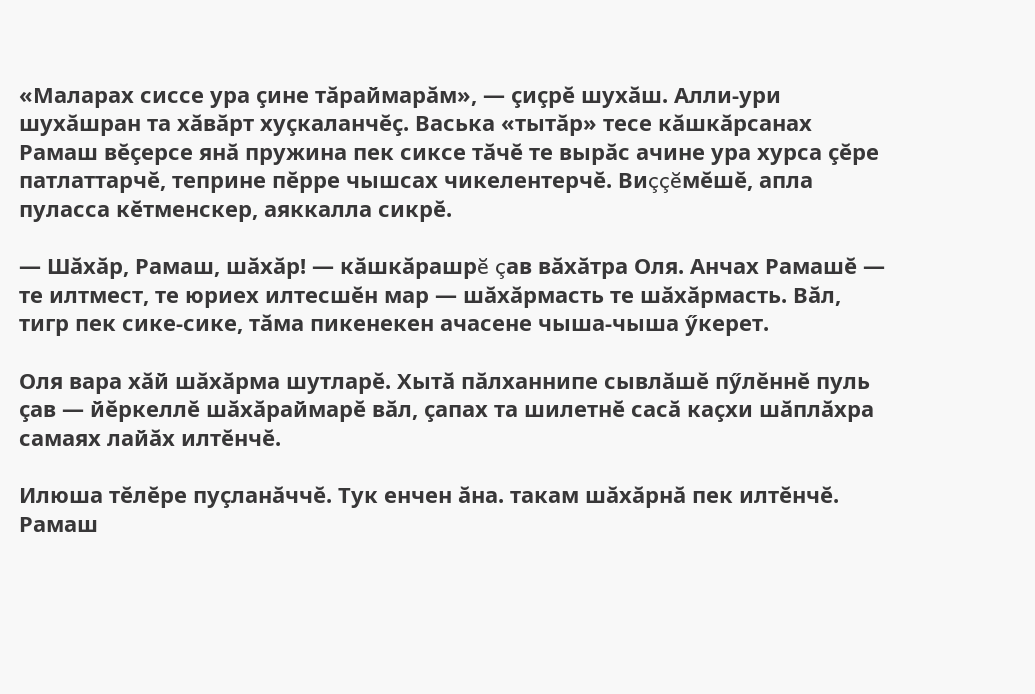«Маларах сиссе ура çине тăраймарăм», — çиçрĕ шухăш. Алли-ури шухăшран та хăвăрт хуçкаланчĕç. Васька «тытăр» тесе кăшкăрсанах Рамаш вĕçерсе янă пружина пек сиксе тăчĕ те вырăс ачине ура хурса çĕре патлаттарчĕ, теприне пĕрре чышсах чикелентерчĕ. Виççĕмĕшĕ, апла пуласса кĕтменскер, аяккалла сикрĕ.

— Шăхăр, Рамаш, шăхăр! — кăшкăрашрĕ çав вăхăтра Оля. Анчах Рамашĕ — те илтмест, те юриех илтесшĕн мар — шăхăрмасть те шăхăрмасть. Вăл, тигр пек сике-сике, тăма пикенекен ачасене чыша-чыша ӳкерет.

Оля вара хăй шăхăрма шутларĕ. Хытă пăлханнипе сывлăшĕ пӳлĕннĕ пуль çав — йĕркеллĕ шăхăраймарĕ вăл, çапах та шилетнĕ сасă каçхи шăплăхра самаях лайăх илтĕнчĕ.

Илюша тĕлĕре пуçланăччĕ. Тук енчен ăна. такам шăхăрнă пек илтĕнчĕ. Рамаш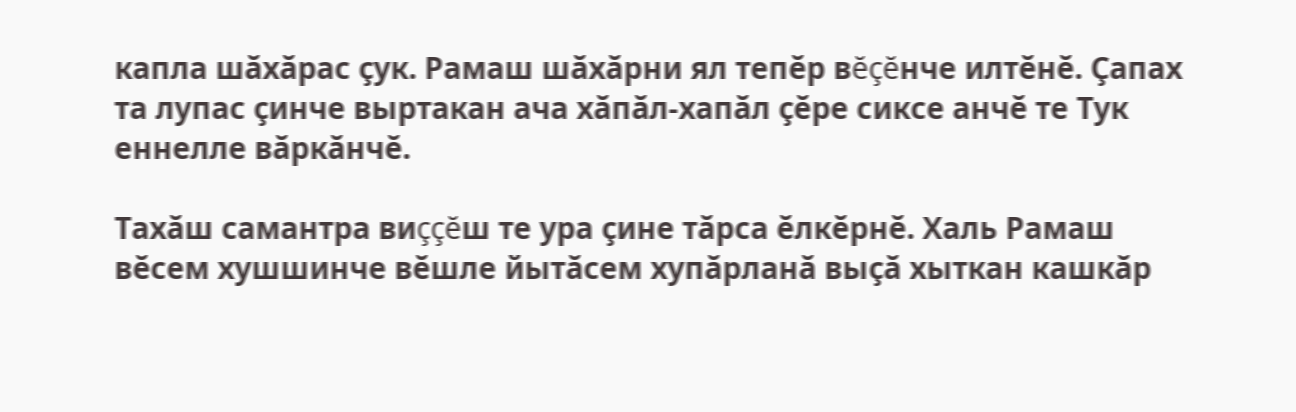капла шăхăрас çук. Рамаш шăхăрни ял тепĕр вĕçĕнче илтĕнĕ. Çапах та лупас çинче выртакан ача хăпăл-хапăл çĕре сиксе анчĕ те Тук еннелле вăркăнчĕ.

Тахăш самантра виççĕш те ура çине тăрса ĕлкĕрнĕ. Халь Рамаш вĕсем хушшинче вĕшле йытăсем хупăрланă выçă хыткан кашкăр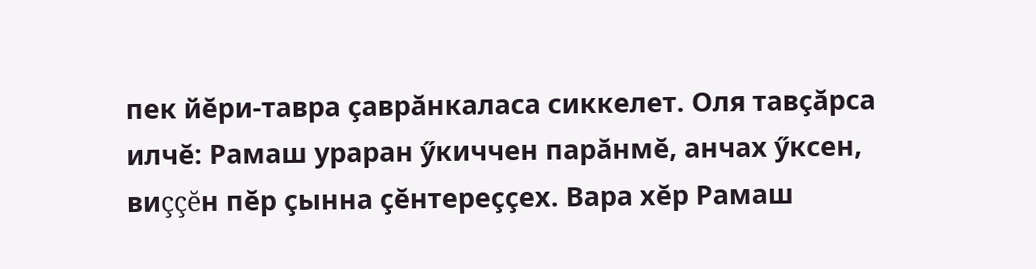пек йĕри-тавра çаврăнкаласа сиккелет. Оля тавçăрса илчĕ: Рамаш ураран ӳкиччен парăнмĕ, анчах ӳксен, виççĕн пĕр çынна çĕнтереççех. Вара хĕр Рамаш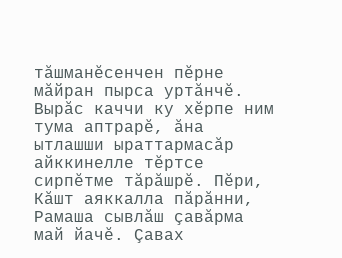тăшманĕсенчен пĕрне мăйран пырса уртăнчĕ. Вырăс каччи ку хĕрпе ним тума аптрарĕ, ăна ытлашши ыраттармасăр айккинелле тĕртсе сирпĕтме тăрăшрĕ. Пĕри, Кăшт аяккалла пăрăнни, Рамаша сывлăш çавăрма май йачĕ. Çавах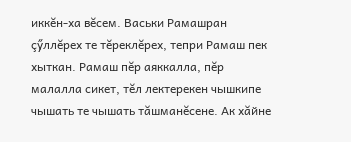иккĕн-ха вĕсем. Васьки Рамашран çӳллĕрех те тĕреклĕрех, тепри Рамаш пек хыткан. Рамаш пĕр аяккалла, пĕр малалла сикет, тĕл лектерекен чышкипе чышать те чышать тăшманĕсене. Ак хăйне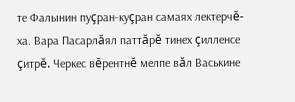те Фалынин пуçран-куçран самаях лектерчĕ-ха. Вара Пасарлăял паттăрĕ тинех çилленсе çитрĕ. Черкес вĕрентнĕ мелпе вăл Васькине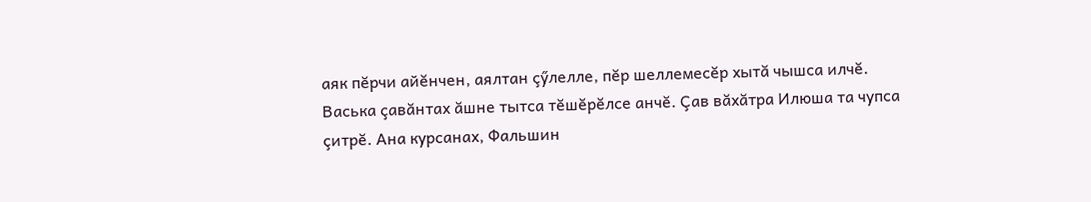аяк пĕрчи айĕнчен, аялтан çӳлелле, пĕр шеллемесĕр хытă чышса илчĕ. Васька çавăнтах ăшне тытса тĕшĕрĕлсе анчĕ. Çав вăхăтра Илюша та чупса çитрĕ. Ана курсанах, Фальшин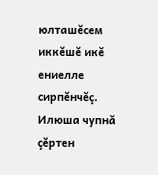юлташĕсем иккĕшĕ икĕ ениелле сирпĕнчĕç. Илюша чупнă çĕртен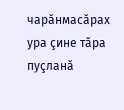чарăнмасăрах ура çине тăра пуçланă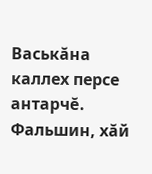Васькăна каллех персе антарчĕ. Фальшин, хăй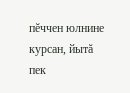пĕччен юлнине курсан, йытă пек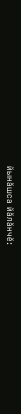йынăшса йăлăнчĕ: